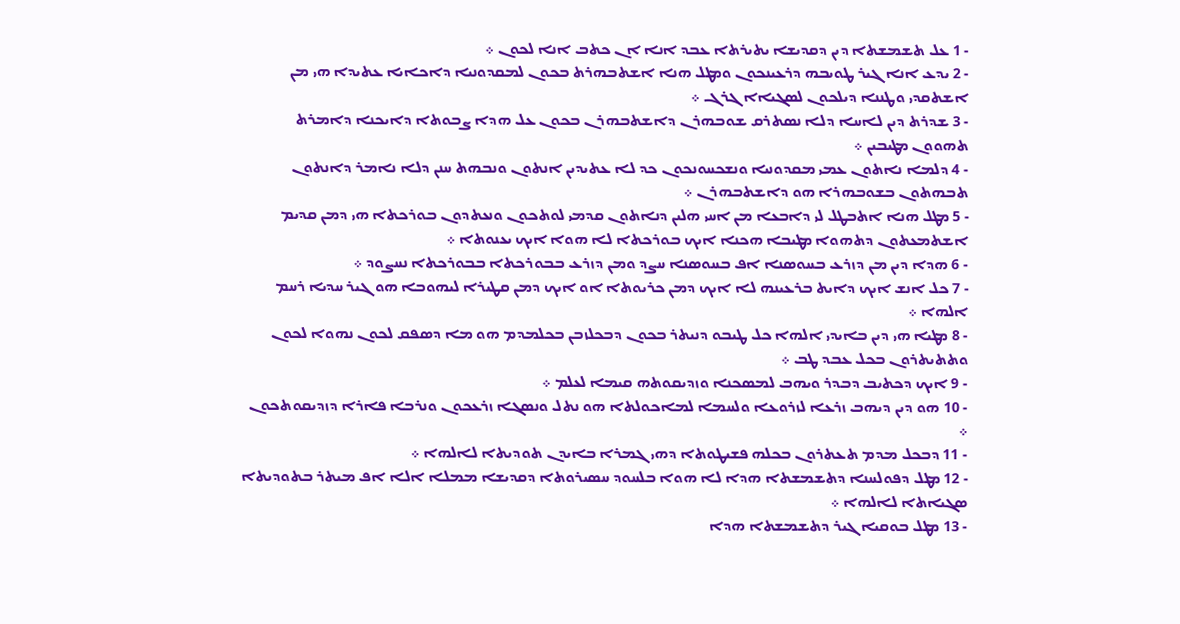- 1 ܥܠ ܬܫܡܫܬܐ ܕܝܢ ܕܩܕܝܫܐ ܝܬܝܪܬܐ ܥܒܕ ܐܢܐ ܐܢ ܟܬܒ ܐܢܐ ܠܟܘܢ ܀
- 2 ܝܕܥ ܐܢܐ ܓܝܪ ܛܘܝܒܗ ܕܪܥܝܢܟܘܢ ܘܡܛܠ ܗܢܐ ܐܫܬܒܗܪܬ ܒܟܘܢ ܠܡܩܕܘܢܝܐ ܕܐܟܐܝܐ ܥܬܝܕܐ ܗܝ ܡܢ ܐܫܬܩܕܝ ܘܛܢܢܐ ܕܝܠܟܘܢ ܠܤܓܝܐܐ ܓܪܓ ܀
- 3 ܫܕܪܬ ܕܝܢ ܠܐܚܐ ܕܠܐ ܢܤܬܪܩ ܫܘܒܗܪܢ ܕܐܫܬܒܗܪܢ ܒܟܘܢ ܥܠ ܗܕܐ ܨܒܘܬܐ ܕܐܝܟܢܐ ܕܐܡܪܬ ܬܗܘܘܢ ܡܛܝܒܝܢ ܀
- 4 ܕܠܡܐ ܢܐܬܘܢ ܥܡܝ ܡܩܕܘܢܝܐ ܘܢܫܟܚܘܢܟܘܢ ܟܕ ܠܐ ܥܬܝܕܝܢ ܐܢܬܘܢ ܘܢܒܗܬ ܚܢܢ ܕܠܐ ܢܐܡܪ ܕܐܢܬܘܢ ܬܒܗܬܘܢ ܒܫܘܒܗܪܐ ܗܘ ܕܐܫܬܒܗܪܢ ܀
- 5 ܡܛܠ ܗܢܐ ܐܬܒܛܠ ܠܝ ܕܐܒܥܐ ܡܢ ܐܚܝ ܗܠܝܢ ܕܢܐܬܘܢ ܩܕܡܝ ܠܘܬܟܘܢ ܘܢܥܬܕܘܢ ܒܘܪܟܬܐ ܗܝ ܕܡܢ ܩܕܝܡ ܐܫܬܡܥܬܘܢ ܕܬܗܘܐ ܡܛܝܒܐ ܗܟܢܐ ܐܝܟ ܒܘܪܟܬܐ ܠܐ ܗܘܐ ܐܝܟ ܝܥܢܘܬܐ ܀
- 6 ܗܕܐ ܕܝܢ ܡܢ ܕܙܪܥ ܒܚܘܤܢܐ ܐܦ ܒܚܘܤܢܐ ܚܨܕ ܘܡܢ ܕܙܪܥ ܒܒܘܪܟܬܐ ܒܒܘܪܟܬܐ ܢܚܨܘܕ ܀
- 7 ܟܠ ܐܢܫ ܐܝܟ ܕܐܝܬ ܒܪܥܝܢܗ ܠܐ ܐܝܟ ܕܡܢ ܟܪܝܘܬܐ ܐܘ ܐܝܟ ܕܡܢ ܩܛܝܪܐ ܠܝܗܘܒܐ ܗܘ ܓܝܪ ܚܕܝܐ ܪܚܡ ܐܠܗܐ ܀
- 8 ܡܛܝܐ ܗܝ ܕܝܢ ܒܐܝܕܝ ܐܠܗܐ ܟܠ ܛܝܒܘ ܕܢܝܬܪ ܒܟܘܢ ܕܒܟܠܙܒܢ ܒܟܠܡܕܡ ܗܘ ܡܐ ܕܤܦܩ ܠܟܘܢ ܢܗܘܐ ܠܟܘܢ ܘܬܬܝܬܪܘܢ ܒܟܠ ܥܒܕ ܛܒ ܀
- 9 ܐܝܟ ܕܟܬܝܒ ܕܒܕܪ ܘܝܗܒ ܠܡܤܟܢܐ ܘܙܕܝܩܘܬܗ ܩܝܡܐ ܠܥܠܡ ܀
- 10 ܗܘ ܕܝܢ ܕܝܗܒ ܙܪܥܐ ܠܙܪܘܥܐ ܘܠܚܡܐ ܠܡܐܟܘܠܬܐ ܗܘ ܢܬܠ ܘܢܤܓܐ ܙܪܥܟܘܢ ܘܢܪܒܐ ܦܐܪܐ ܕܙܕܝܩܘܬܟܘܢ ܀
- 11 ܕܒܟܠ ܡܕܡ ܬܥܬܪܘܢ ܒܟܠܗ ܦܫܝܛܘܬܐ ܕܗܝ ܓܡܪܐ ܒܐܝܕܢ ܬܘܕܝܬܐ ܠܐܠܗܐ ܀
- 12 ܡܛܠ ܕܦܘܠܚܢܐ ܕܬܫܡܫܬܐ ܗܕܐ ܠܐ ܗܘܐ ܒܠܚܘܕ ܚܤܝܪܘܬܐ ܕܩܕܝܫܐ ܡܡܠܐ ܐܠܐ ܐܦ ܡܝܬܪ ܒܬܘܕܝܬܐ ܤܓܝܐܬܐ ܠܐܠܗܐ ܀
- 13 ܡܛܠ ܒܘܩܝܐ ܓܝܪ ܕܬܫܡܫܬܐ ܗܕܐ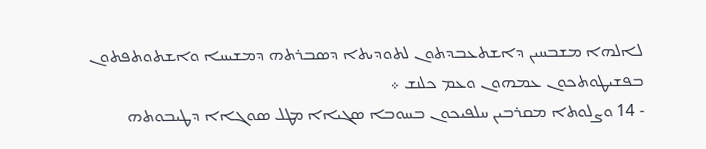ܠܐܠܗܐ ܡܫܒܚܝܢ ܕܐܫܬܥܒܕܬܘܢ ܠܬܘܕܝܬܐ ܕܤܒܪܬܗ ܕܡܫܝܚܐ ܘܐܫܬܘܬܦܬܘܢ ܒܦܫܝܛܘܬܟܘܢ ܥܡܗܘܢ ܘܥܡ ܟܠܢܫ ܀
- 14 ܘܨܠܘܬܐ ܡܩܪܒܝܢ ܚܠܦܝܟܘܢ ܒܚܘܒܐ ܤܓܝܐܐ ܡܛܠ ܤܘܓܐܐ ܕܛܝܒܘܬܗ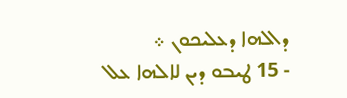ܕܐܠܗܐ ܕܥܠܝܟܘܢ ܀
- 15 ܛܝܒܘ ܕܝܢ ܠܐܠܗܐ ܥܠ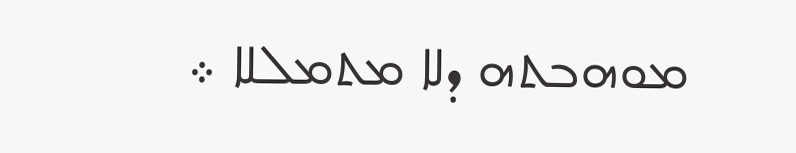ܡܘܗܒܬܗ ܕܠܐ ܡܬܡܠܠܐ ܀